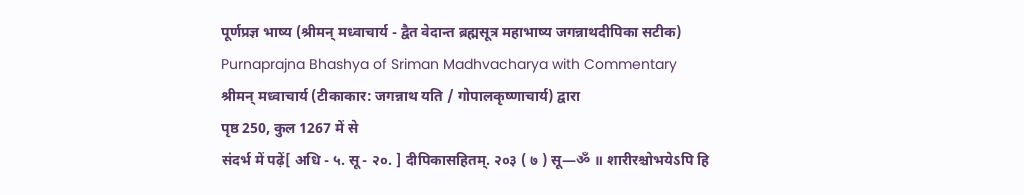पूर्णप्रज्ञ भाष्य (श्रीमन् मध्वाचार्य - द्वैत वेदान्त ब्रह्मसूत्र महाभाष्य जगन्नाथदीपिका सटीक)
Purnaprajna Bhashya of Sriman Madhvacharya with Commentary
श्रीमन् मध्वाचार्य (टीकाकार: जगन्नाथ यति / गोपालकृष्णाचार्य) द्वारा
पृष्ठ 250, कुल 1267 में से
संदर्भ में पढ़ें[ अधि - ५. सू - २०. ] दीपिकासहितम्. २०३ ( ७ ) सू—ॐ ॥ शारीरश्चोभयेऽपि हि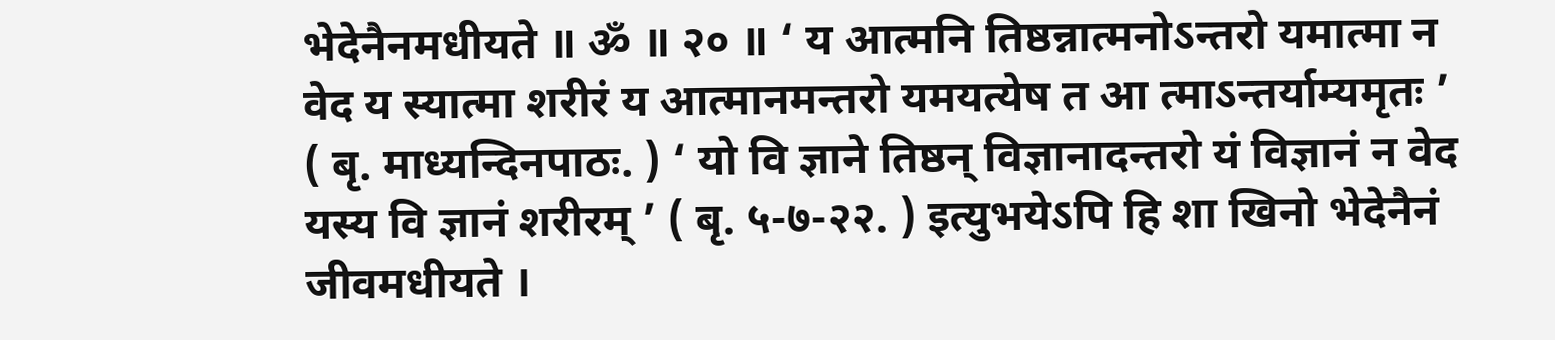भेदेनैनमधीयते ॥ ॐ ॥ २० ॥ ‘ य आत्मनि तिष्ठन्नात्मनोऽन्तरो यमात्मा न वेद य स्यात्मा शरीरं य आत्मानमन्तरो यमयत्येष त आ त्माऽन्तर्याम्यमृतः ’ ( बृ. माध्यन्दिनपाठः. ) ‘ यो वि ज्ञाने तिष्ठन् विज्ञानादन्तरो यं विज्ञानं न वेद यस्य वि ज्ञानं शरीरम् ’ ( बृ. ५-७-२२. ) इत्युभयेऽपि हि शा खिनो भेदेनैनं जीवमधीयते ।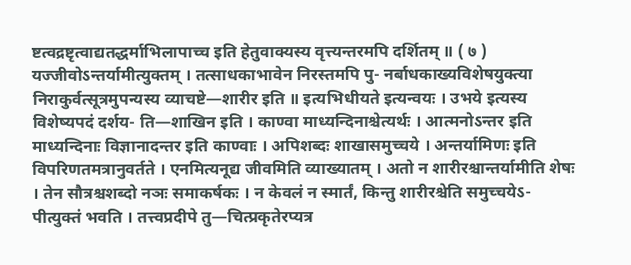ष्टत्वद्रष्टृत्वाद्यतद्धर्माभिलापाच्च इति हेतुवाक्यस्य वृत्त्यन्तरमपि दर्शितम् ॥ ( ७ ) यज्जीवोऽन्तर्यामीत्युक्तम् । तत्साधकाभावेन निरस्तमपि पु- नर्बाधकाख्यविशेषयुक्त्या निराकुर्वत्सूत्रमुपन्यस्य व्याचष्टे—शारीर इति ॥ इत्यभिधीयते इत्यन्वयः । उभये इत्यस्य विशेष्यपदं दर्शय- ति—शाखिन इति । काण्वा माध्यन्दिनाश्चेत्यर्थः । आत्मनोऽन्तर इति माध्यन्दिनाः विज्ञानादन्तर इति काण्वाः । अपिशब्दः शाखासमुच्चये । अन्तर्यामिणः इति विपरिणतमत्रानुवर्तते । एनमित्यनूद्य जीवमिति व्याख्यातम् । अतो न शारीरश्चान्तर्यामीति शेषः । तेन सौत्रश्चशब्दो नञः समाकर्षकः । न केवलं न स्मार्तं, किन्तु शारीरश्चेति समुच्चयेऽ- पीत्युक्तं भवति । तत्त्वप्रदीपे तु—चित्प्रकृतेरप्यत्र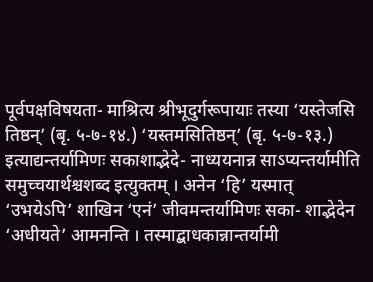पूर्वपक्षविषयता- माश्रित्य श्रीभूदुर्गरूपायाः तस्या ‘यस्तेजसि तिष्ठन्’ (बृ. ५-७-१४.) ‘यस्तमसितिष्ठन्’ (बृ. ५-७-१३.) इत्याद्यन्तर्यामिणः सकाशाद्भेदे- नाध्ययनान्न साऽप्यन्तर्यामीति समुच्चयार्थश्चशब्द इत्युक्तम् । अनेन ‘हि’ यस्मात् ‘उभयेऽपि’ शाखिन ‘एनं’ जीवमन्तर्यामिणः सका- शाद्भेदेन ‘अधीयते’ आमनन्ति । तस्माद्बाधकान्नान्तर्यामी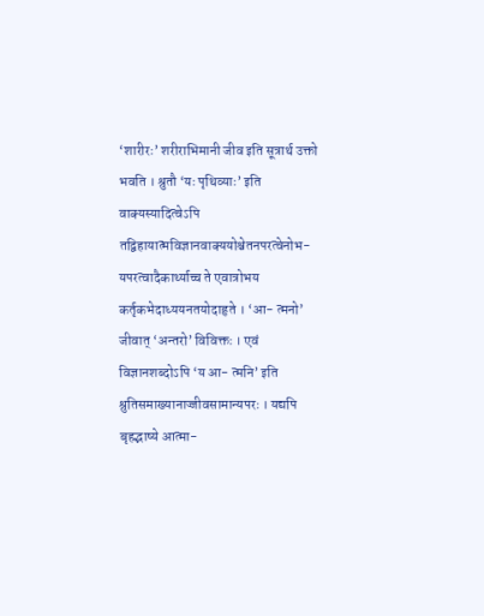‘शारीरः’ शरीराभिमानी जीव इति सूत्रार्थ उक्तो भवति । श्रुतौ ‘यः पृथिव्याः’ इति वाक्यस्यादित्वेऽपि तद्विहायात्मविज्ञानवाक्ययोश्चेतनपरत्वेनोभ- यपरत्वादैकार्थ्याच्च ते एवात्रोभय कर्तृकभेदाध्ययनतयोदाहृते । ‘आ- त्मनो’ जीवात् ‘अन्तरो’ विविक्तः । एवं विज्ञानशब्दोऽपि ‘य आ- त्मनि’ इति श्रुतिसमाख्यानाज्जीवसामान्यपरः । यद्यपि बृहद्भाष्ये आत्मा-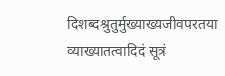दिशब्दश्रुतुर्मुख्याख्यजीवपरतया व्याख्यातत्वादिदं सूत्रं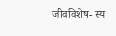जीवविशेष- स्य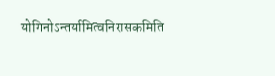योगिनोऽन्तर्यामित्वनिरासकमिति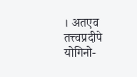। अतएव तत्त्वप्रदीपे योगिनो-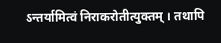ऽन्तर्यामित्वं निराकरोतीत्युक्तम् । तथापि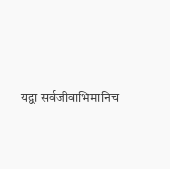यद्वा सर्वजीवाभिमानिच